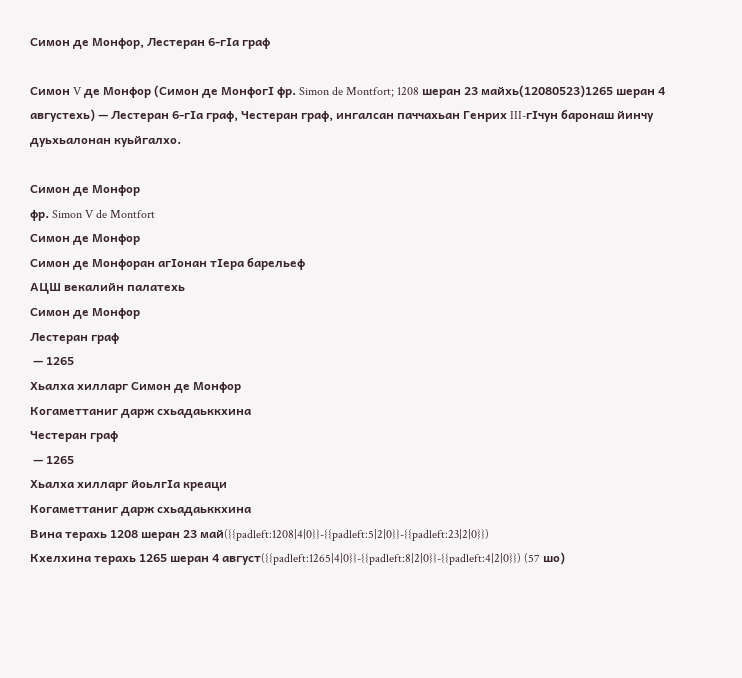Симон де Монфор, Лестеран 6-гӀа граф

Симон V де Монфор (Симон де МонфогӀ фр. Simon de Montfort; 1208 шеран 23 майхь(12080523)1265 шеран 4 августехь) — Лестеран 6-гӀа граф, Честеран граф, ингалсан паччахьан Генрих III-гӀчун баронаш йинчу дуьхьалонан куьйгалхо.

Симон де Монфор
фр. Simon V de Montfort
Симон де Монфор
Симон де Монфоран агӀонан тӀера барельеф
АЦШ векалийн палатехь
Симон де Монфор
Лестеран граф
 — 1265
Хьалха хилларг Симон де Монфор
Когаметтаниг дарж схьадаьккхина
Честеран граф
 — 1265
Хьалха хилларг йоьлгӀа креаци
Когаметтаниг дарж схьадаьккхина
Вина терахь 1208 шеран 23 май({{padleft:1208|4|0}}-{{padleft:5|2|0}}-{{padleft:23|2|0}})
Кхелхина терахь 1265 шеран 4 август({{padleft:1265|4|0}}-{{padleft:8|2|0}}-{{padleft:4|2|0}}) (57 шо)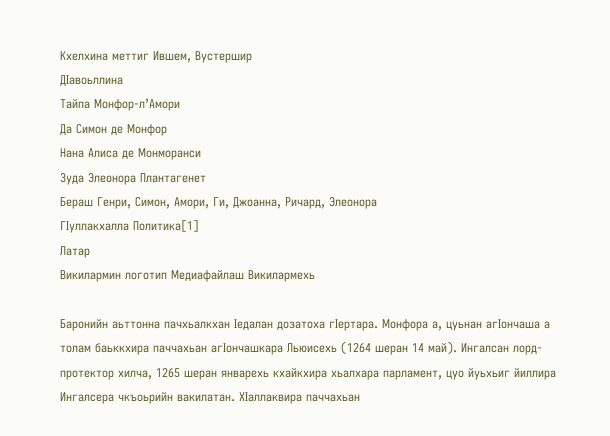Кхелхина меттиг Ившем, Вустершир
ДӀавоьллина
Тайпа Монфор-л’Амори
Да Симон де Монфор
Нана Алиса де Монморанси
Зуда Элеонора Плантагенет
Бераш Генри, Симон, Амори, Ги, Джоанна, Ричард, Элеонора
ГӀуллакхалла Политика[1]
Латар
Викилармин логотип Медиафайлаш Викилармехь

Баронийн аьттонна пачхьалкхан Ӏедалан дозатоха гӀертара. Монфора а, цуьнан агӀончаша а толам баьккхира паччахьан агӀончашкара Льюисехь (1264 шеран 14 май). Ингалсан лорд-протектор хилча, 1265 шеран январехь кхайкхира хьалхара парламент, цуо йуьхьиг йиллира Ингалсера чкъоьрийн вакилатан. ХӀаллаквира паччахьан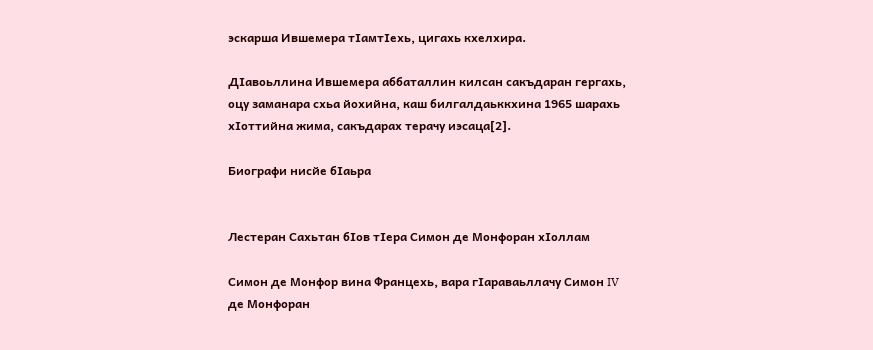эскарша Ившемера тӀамтӀехь, цигахь кхелхира.

ДӀавоьллина Ившемера аббаталлин килсан сакъдаран гергахь, оцу заманара схьа йохийна, каш билгалдаьккхина 1965 шарахь хӀоттийна жима, сакъдарах терачу иэсаца[2].

Биографи нисйе бӀаьра


Лестеран Сахьтан бӀов тӀера Симон де Монфоран хӀоллам

Симон де Монфор вина Францехь, вара гӀараваьллачу Симон IV де Монфоран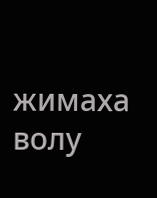жимаха волу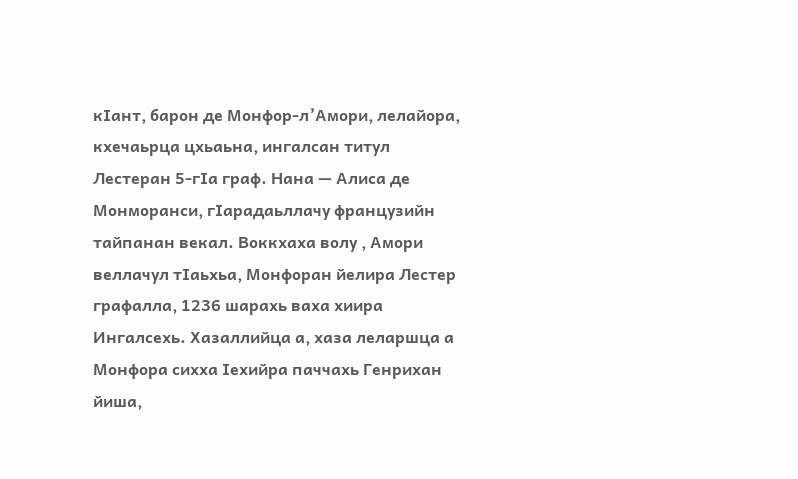кӀант, барон де Монфор-л’Амори, лелайора, кхечаьрца цхьаьна, ингалсан титул Лестеран 5-гӀа граф. Нана — Алиса де Монморанси, гӀарадаьллачу французийн тайпанан векал. Воккхаха волу , Амори веллачул тӀаьхьа, Монфоран йелира Лестер графалла, 1236 шарахь ваха хиира Ингалсехь. Хазаллийца а, хаза леларшца а Монфора сихха Ӏехийра паччахь Генрихан йиша,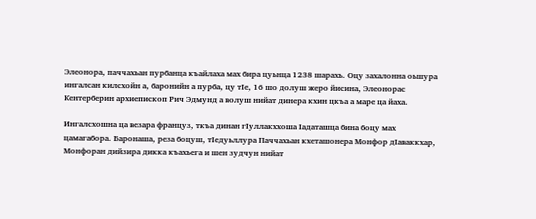Элеонора, паччахьан пурбанца къайлаха мах бира цуьнца 1238 шарахь. Оцу захалонна оьшура ингалсан килсхойн а, баронийн а пурба, цу тӀе, 16 шо долуш жеро йисина, Элеонорас Кентерберин архиепископ Рич Эдмунд а волуш нийат динера кхин цкъа а маре ца йаха.

Ингалсхошна ца везара француз, ткъа динан гӀуллакххоша Ӏадаташца бина боцу мах цамагабора. Баронаша, реза боцуш, тӀедуьллура Паччахьан кхеташонера Монфор дӀаваккхар, Монфоран дийзира дикка къахьега и шен зудчун нийат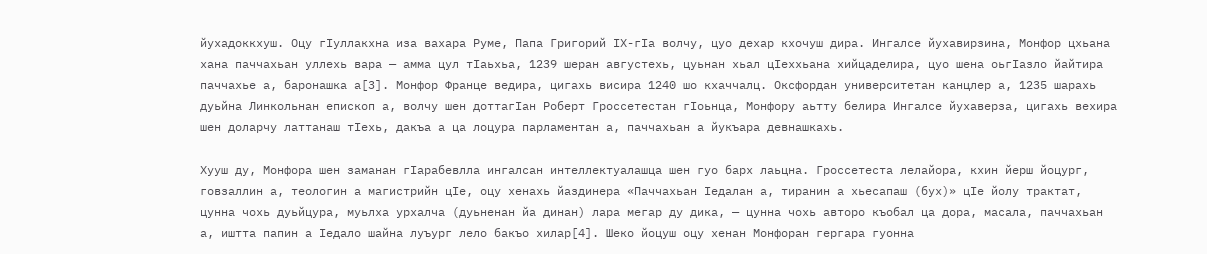йухадоккхуш. Оцу гӀуллакхна иза вахара Руме, Папа Григорий IX-гӀа волчу, цуо дехар кхочуш дира. Ингалсе йухавирзина, Монфор цхьана хана паччахьан уллехь вара — амма цул тӀаьхьа, 1239 шеран августехь, цуьнан хьал цӀеххьана хийцаделира, цуо шена оьгӀазло йайтира паччахье а, баронашка а[3]. Монфор Франце ведира, цигахь висира 1240 шо кхаччалц. Оксфордан университетан канцлер а, 1235 шарахь дуьйна Линкольнан епископ а, волчу шен доттагӀан Роберт Гроссетестан гӀоьнца, Монфору аьтту белира Ингалсе йухаверза, цигахь вехира шен доларчу латтанаш тӀехь, дакъа а ца лоцура парламентан а, паччахьан а йукъара девнашкахь.

Хууш ду, Монфора шен заманан гӀарабевлла ингалсан интеллектуалашца шен гуо барх лаьцна. Гроссетеста лелайора, кхин йерш йоцург, говзаллин а, теологин а магистрийн цӀе, оцу хенахь йаздинера «Паччахьан Ӏедалан а, тиранин а хьесапаш (бух)» цӀе йолу трактат, цунна чохь дуьйцура, муьлха урхалча (дуьненан йа динан) лара мегар ду дика, — цунна чохь авторо къобал ца дора, масала, паччахьан а, иштта папин а Ӏедало шайна луъург лело бакъо хилар[4]. Шеко йоцуш оцу хенан Монфоран гергара гуонна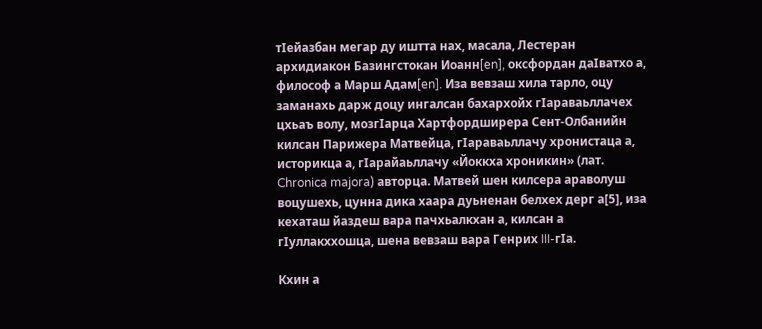тӀейазбан мегар ду иштта нах, масала, Лестеран архидиакон Базингстокан Иоанн[en], оксфордан даӀватхо а, философ а Марш Адам[en]. Иза вевзаш хила тарло, оцу заманахь дарж доцу ингалсан бахархойх гӀараваьллачех цхьаъ волу, мозгӀарца Хартфордширера Сент-Олбанийн килсан Парижера Матвейца, гӀараваьллачу хронистаца а, историкца а, гӀарайаьллачу «Йоккха хроникин» (лат. Chronica majora) авторца. Матвей шен килсера араволуш воцушехь, цунна дика хаара дуьненан белхех дерг а[5], иза кехаташ йаздеш вара пачхьалкхан а, килсан а гӀуллакххошца, шена вевзаш вара Генрих III-гӀа.

Кхин а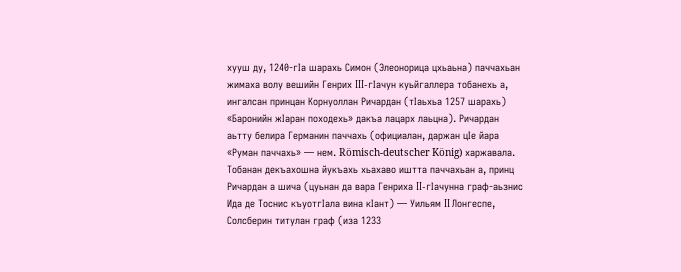хууш ду, 1240-гӀа шарахь Симон (Элеонорица цхьаьна) паччахьан жимаха волу вешийн Генрих III-гӀачун куьйгаллера тобанехь а, ингалсан принцан Корнуоллан Ричардан (тӀаьхьа 1257 шарахь) «Баронийн жӀаран походехь» дакъа лацарх лаьцна). Ричардан аьтту белира Германин паччахь (официалан, даржан цӀе йара «Руман паччахь» — нем. Römisch-deutscher König) харжавала. Тобанан декъахошна йукъахь хьахаво иштта паччахьан а, принц Ричардан а шича (цуьнан да вара Генриха II-гӀачунна граф-аьзнис Ида де Тоснис къуотгӀала вина кӀант) — Уильям II Лонгеспе, Солсберин титулан граф (иза 1233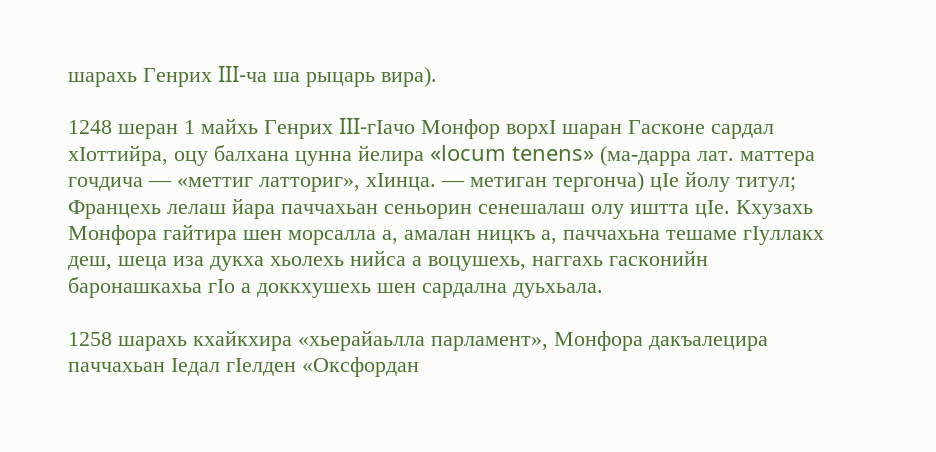шарахь Генрих III-ча ша рыцарь вира).

1248 шеран 1 майхь Генрих III-гӀачо Монфор ворхӀ шаран Гасконе сардал хӀоттийра, оцу балхана цунна йелира «locum tenens» (ма-дарра лат. маттера гочдича — «меттиг латториг», хӀинца. — метиган тергонча) цӀе йолу титул; Францехь лелаш йара паччахьан сеньорин сенешалаш олу иштта цӀе. Кхузахь Монфора гайтира шен морсалла а, амалан ницкъ а, паччахьна тешаме гӀуллакх деш, шеца иза дукха хьолехь нийса а воцушехь, наггахь гасконийн баронашкахьа гӀо а доккхушехь шен сардална дуьхьала.

1258 шарахь кхайкхира «хьерайаьлла парламент», Монфора дакъалецира паччахьан Ӏедал гӀелден «Оксфордан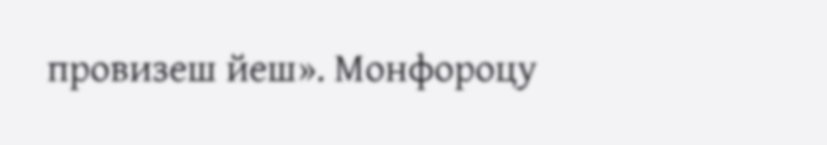провизеш йеш». Монфороцу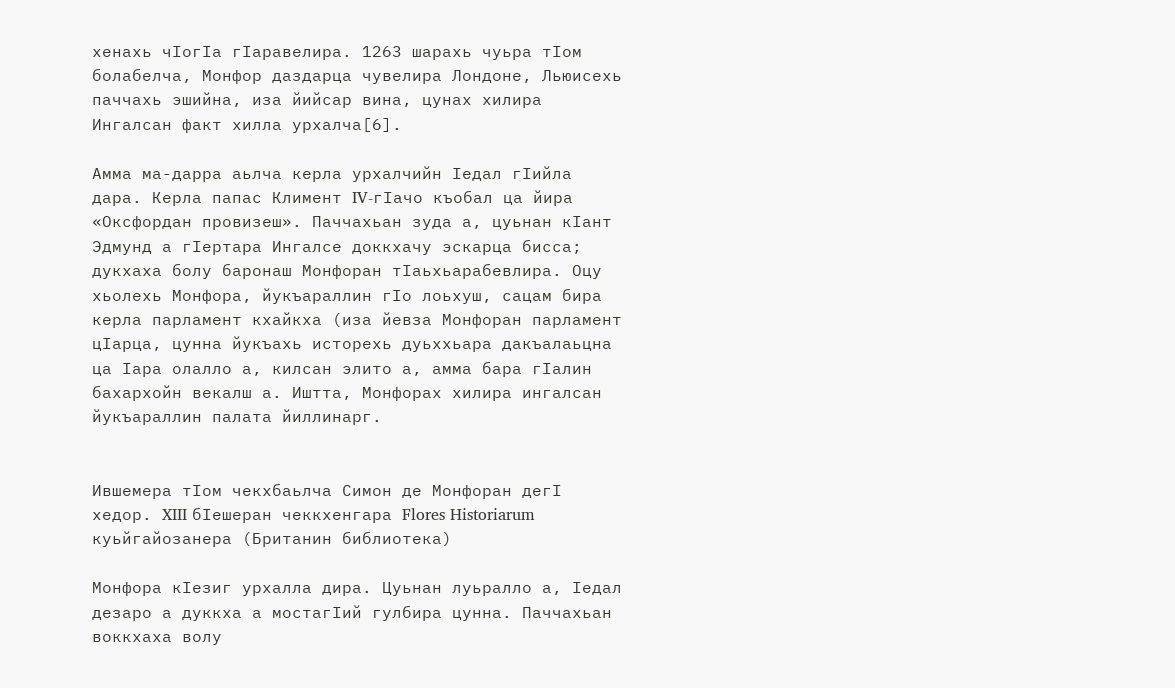хенахь чӀогӀа гӀаравелира. 1263 шарахь чуьра тӀом болабелча, Монфор даздарца чувелира Лондоне, Льюисехь паччахь эшийна, иза йийсар вина, цунах хилира Ингалсан факт хилла урхалча[6].

Амма ма-дарра аьлча керла урхалчийн Ӏедал гӀийла дара. Керла папас Климент IV-гӀачо къобал ца йира «Оксфордан провизеш». Паччахьан зуда а, цуьнан кӀант Эдмунд а гӀертара Ингалсе доккхачу эскарца бисса; дукхаха болу баронаш Монфоран тӀаьхьарабевлира. Оцу хьолехь Монфора, йукъараллин гӀо лоьхуш, сацам бира керла парламент кхайкха (иза йевза Монфоран парламент цӀарца, цунна йукъахь исторехь дуьххьара дакъалаьцна ца Ӏара олалло а, килсан элито а, амма бара гӀалин бахархойн векалш а. Иштта, Монфорах хилира ингалсан йукъараллин палата йиллинарг.


Ившемера тӀом чекхбаьлча Симон де Монфоран дегӀ хедор. XIII бӀешеран чеккхенгара Flores Historiarum куьйгайозанера (Британин библиотека)

Монфора кӀезиг урхалла дира. Цуьнан луьралло а, Ӏедал дезаро а дуккха а мостагӀий гулбира цунна. Паччахьан воккхаха волу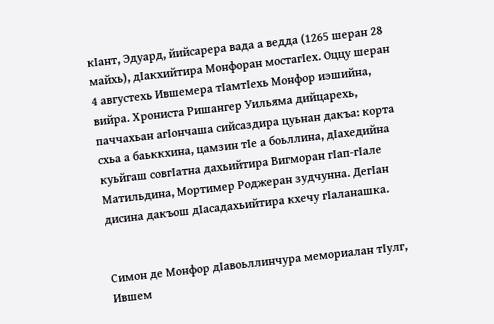кӀант, Эдуард, йийсарера вада а ведда (1265 шеран 28 майхь), дӀакхийтира Монфоран мостагӀех. Оццу шеран 4 августехь Ившемера тӀамтӀехь Монфор иэшийна, вийра. Хрониста Ришангер Уильяма дийцарехь, паччахьан агӀончаша сийсаздира цуьнан дакъа: корта схьа а баьккхина, цамзин тӀе а боьллина, дӀахедийна куьйгаш совгӀатна дахьийтира Вигморан гӀап-гӀале Матильдина, Мортимер Роджеран зудчунна. ДегӀан дисина дакъош дӀасадахьийтира кхечу гӀаланашка.


Симон де Монфор дӀавоьллинчура мемориалан тӀулг, Ившем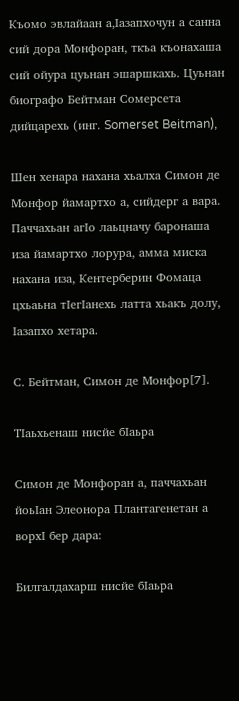Къомо эвлайаан а,Ӏазапхочун а санна сий дора Монфоран, ткъа къонахаша сий ойура цуьнан эшаршкахь. Цуьнан биографо Бейтман Сомерсета дийцарехь (инг. Somerset Beitman),

Шен хенара нахана хьалха Симон де Монфор йамартхо а, сийдерг а вара. Паччахьан агӀо лаьцначу баронаша иза йамартхо лорура, амма миска нахана иза, Кентерберин Фомаца цхьаьна тӀегӀанехь латта хьакъ долу, Ӏазапхо хетара.

С. Бейтман, Симон де Монфор[7].

ТӀаьхьенаш нисйе бӀаьра

Симон де Монфоран а, паччахьан йоьӀан Элеонора Плантагенетан а ворхӀ бер дара:

Билгалдахарш нисйе бӀаьра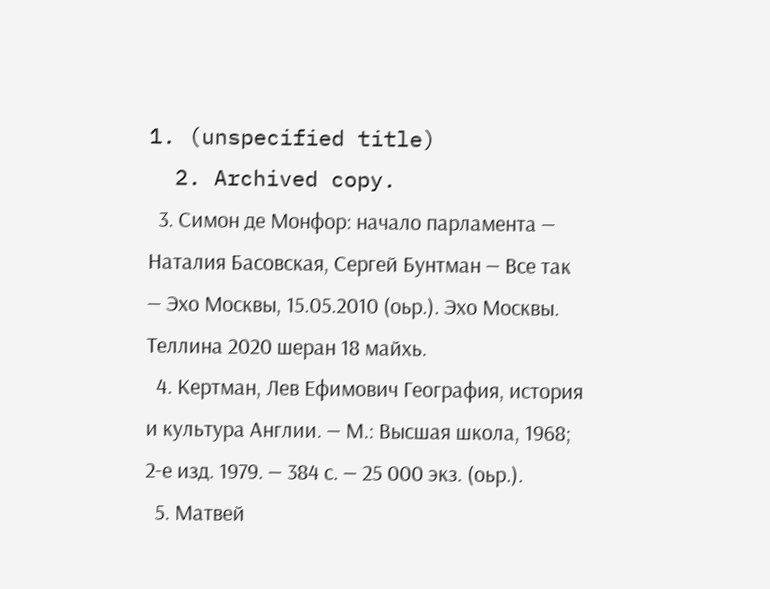1. (unspecified title)
  2. Archived copy.
  3. Симон де Монфор: начало парламента — Наталия Басовская, Сергей Бунтман — Все так — Эхо Москвы, 15.05.2010 (оьр.). Эхо Москвы. Теллина 2020 шеран 18 майхь.
  4. Кертман, Лев Ефимович География, история и культура Англии. — М.: Высшая школа, 1968; 2-е изд. 1979. — 384 с. — 25 000 экз. (оьр.).
  5. Матвей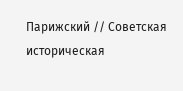Парижский // Советская историческая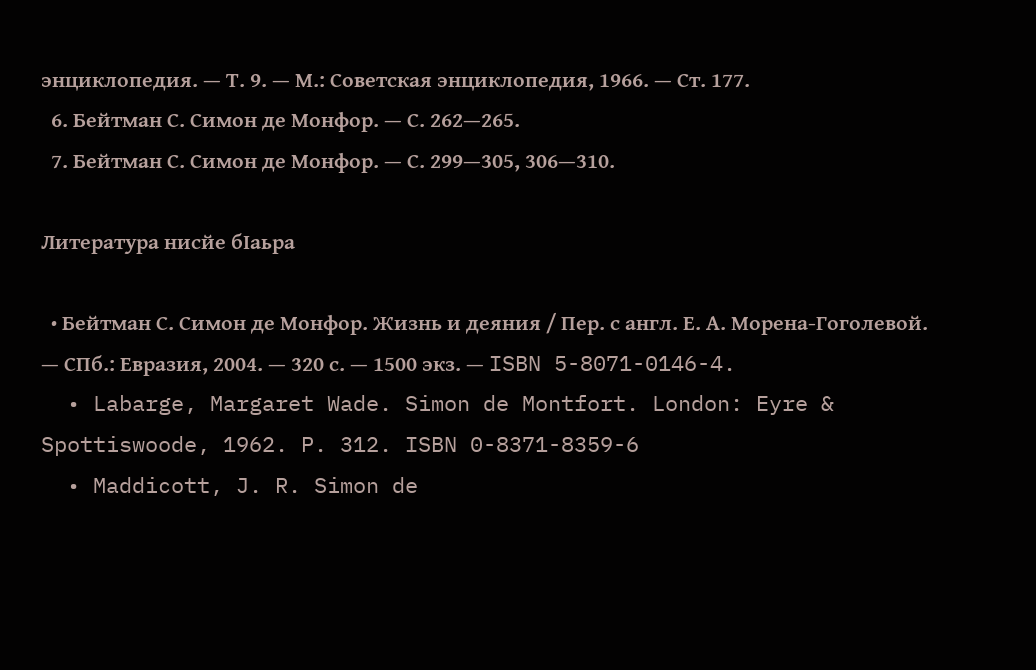энциклопедия. — Т. 9. — М.: Советская энциклопедия, 1966. — Ст. 177.
  6. Бейтман С. Симон де Монфор. — С. 262—265.
  7. Бейтман С. Симон де Монфор. — С. 299—305, 306—310.

Литература нисйе бӀаьра

  • Бейтман С. Симон де Монфор. Жизнь и деяния / Пер. с англ. Е. А. Морена-Гоголевой. — СПб.: Евразия, 2004. — 320 с. — 1500 экз. — ISBN 5-8071-0146-4.
  • Labarge, Margaret Wade. Simon de Montfort. London: Eyre & Spottiswoode, 1962. P. 312. ISBN 0-8371-8359-6
  • Maddicott, J. R. Simon de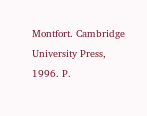Montfort. Cambridge University Press, 1996. P.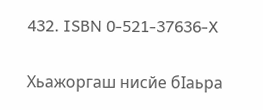432. ISBN 0-521-37636-X

Хьажоргаш нисйе бӀаьра